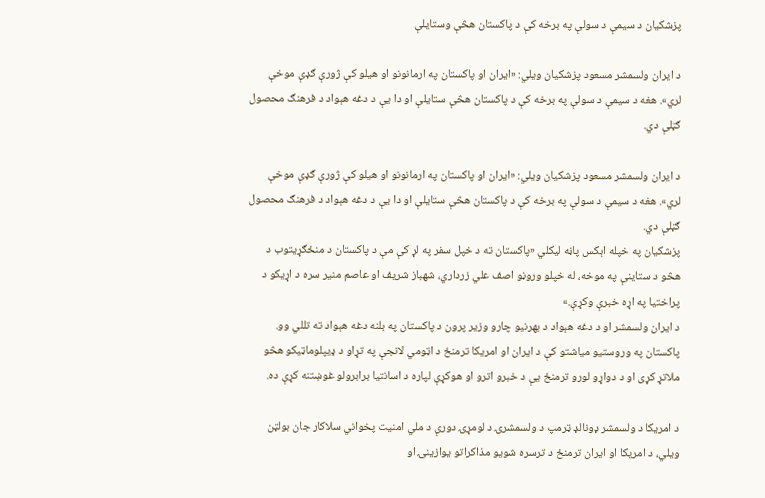پزشکیان د سیمې د سولې په برخه کې د پاکستان هڅې وستایلې

د ایران ولسمشر مسعود پزشکیان ویلي: «ایران او پاکستان په ارمانونو او هیلو کې ژورې ګډې موخې لري». هغه د سیمې د سولې په برخه کې د پاکستان هڅې ستایلې او دا یې د دغه هېواد د فرهنګ محصول ګڼلې دي.

د ایران ولسمشر مسعود پزشکیان ویلي: «ایران او پاکستان په ارمانونو او هیلو کې ژورې ګډې موخې لري». هغه د سیمې د سولې په برخه کې د پاکستان هڅې ستایلې او دا یې د دغه هېواد د فرهنګ محصول ګڼلې دي.
پزشکیان په خپله اېکس پاڼه لیکلي «پاکستان ته د خپل سفر په لړ کې مې د پاکستان د منځګړیتوب د هڅو د ستاینې په موخه، له خپلو وروڼو اصف علي زرداري، شهباز شریف او عاصم منیر سره د اړیکو د پراختیا په اړه خبرې وکړې.»
د ایران ولسمشر او د دغه هېواد د بهرنیو چارو وزیر پرون د پاکستان په بلنه دغه هېواد ته تللي وو.
پاکستان په وروستیو میاشتو کې د ایران او امریکا ترمنځ د اټومي لانجې په تړاو د ډیپلوماټیکو هڅو ملاتړ کړی او د دواړو لورو ترمنځ یې د خبرو اترو او هوکړې لپاره د اسانتیا برابرولو غوښتنه کړې ده.

د امریکا د ولسمشر ډونالډ ټرمپ د ولسمشرۍ د لومړۍ دورې د ملي امنیت پخواني سلاکار جان بولټن ویلي، د امریکا او ایران ترمنځ د ترسره شویو مذاکراتو یوازینۍ او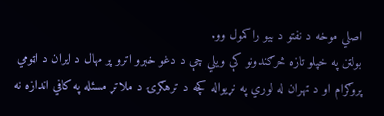اصلي موخه د نفتو د بیو راکمول وو.
بولټن په خپلو تازه څرګندونو کې ویلي چې د دغو خبرو اترو پر مهال د ایران د اټومي پروګرام او د تهران له لوري په نړیواله کچه د ترهګرۍ د ملاتړ مسئله په کافي اندازه نه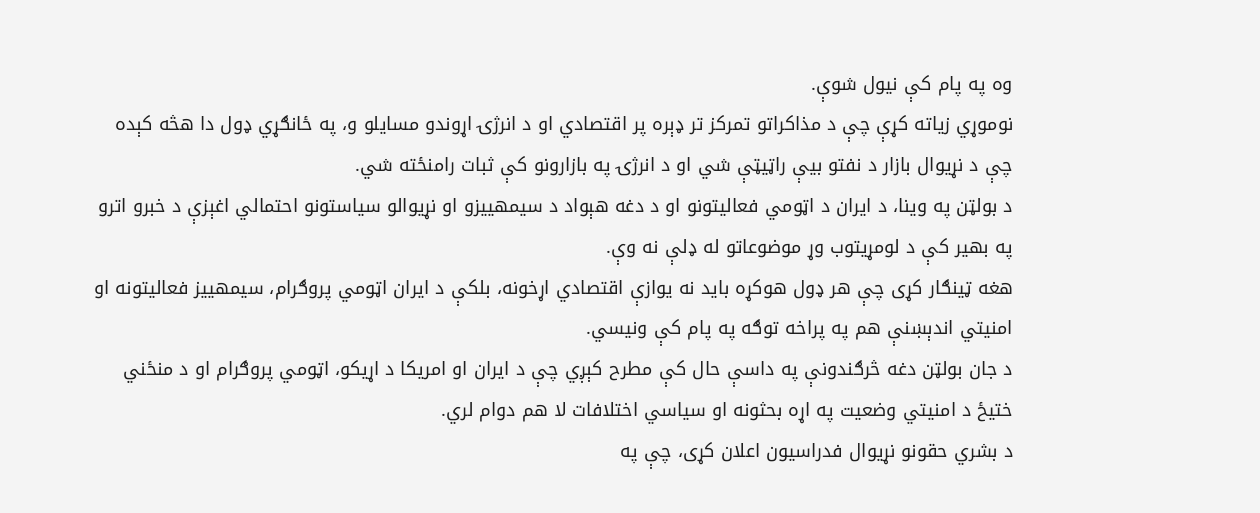وه په پام کې نیول شوې.
نوموړي زیاته کړې چې د مذاکراتو تمرکز تر ډېره پر اقتصادي او د انرژۍ اړوندو مسایلو و، په ځانګړي ډول دا هڅه کېده چې د نړیوال بازار د نفتو بیې راټیټې شي او د انرژۍ په بازارونو کې ثبات رامنځته شي.
د بولټن په وینا، د ایران د اټومي فعالیتونو او د دغه هېواد د سیمهییزو او نړیوالو سیاستونو احتمالي اغېزې د خبرو اترو په بهیر کې د لومړیتوب وړ موضوعاتو له ډلې نه وې.
هغه ټینګار کړی چې هر ډول هوکړه باید نه یوازې اقتصادي اړخونه، بلکې د ایران اټومي پروګرام، سیمهییز فعالیتونه او امنیتي اندېښنې هم په پراخه توګه په پام کې ونیسي.
د جان بولټن دغه څرګندونې په داسې حال کې مطرح کېږي چې د ایران او امریکا د اړیکو، اټومي پروګرام او د منځني ختیځ د امنیتي وضعیت په اړه بحثونه او سیاسي اختلافات لا هم دوام لري.
د بشري حقونو نړیوال فدراسیون اعلان کړی، چې په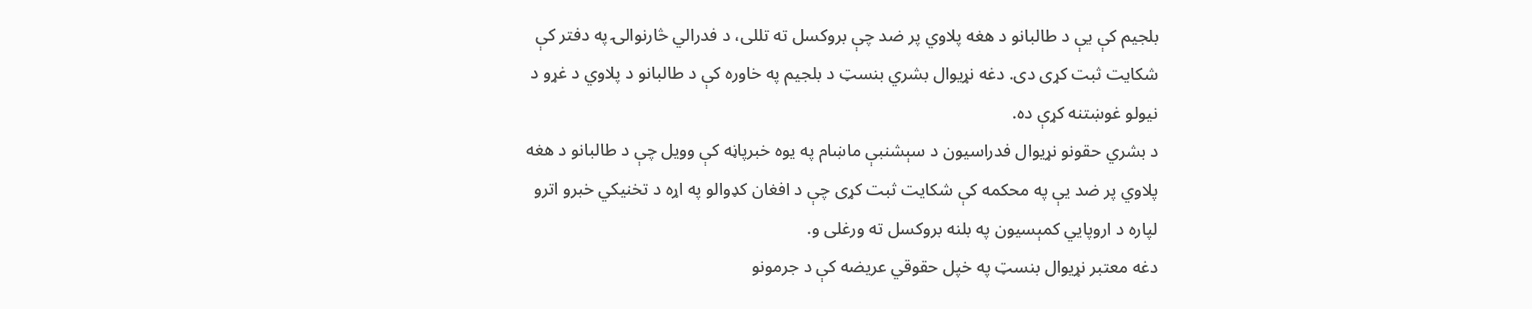بلجیم کې یې د طالبانو د هغه پلاوي پر ضد چې بروکسل ته تللی، د فدرالي څارنوالۍ په دفتر کې شکایت ثبت کړی دی. دغه نړیوال بشري بنسټ د بلجیم په خاوره کې د طالبانو د پلاوي د غړو د نیولو غوښتنه کړې ده.
د بشري حقونو نړیوال فدراسیون د سېشنبې ماښام په یوه خبرپاڼه کې وویل چې د طالبانو د هغه پلاوي پر ضد یې په محکمه کې شکایت ثبت کړی چې د افغان کډوالو په اړه د تخنیکي خبرو اترو لپاره د اروپایي کمېسیون په بلنه بروکسل ته ورغلی و.
دغه معتبر نړیوال بنسټ په خپل حقوقي عریضه کې د جرمونو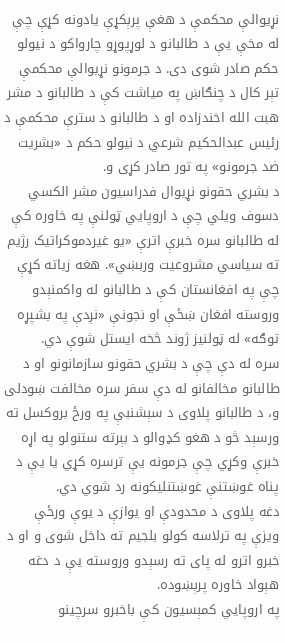نړیوالې محکمې د هغې پرېکړې یادونه کړې چې له مخې یې د طالبانو د لوړپوړو چارواکو د نیولو حکم صادر شوی دی. د جرمونو نړیوالې محکمې تېر کال د چنګاښ په میاشت کې د طالبانو د مشر هبت الله اخندزاده او د طالبانو د سترې محکمې د رئیس عبدالحکیم شرعي د نیولو حکم د «بشریت ضد جرمونو» په تور صادر کړی و.
د بشري حقونو نړیوال فدراسیون مشر الکسي دسوف ویلي چې د اروپایي ټولنې په خاوره کې له طالبانو سره خبرې اترې «یو غیردموکراتیک رژیم ته سیاسي مشروعیت وربښي». هغه زیاته کړې چې په افغانستان کې د طالبانو له واکمنېدو وروسته افغان ښځې او نجونې «نږدې په بشپړه توګه» له ټولنیز ژوند څخه ایستل شوې دي.
سره له دې چې د بشري حقونو سازمانونو او د طالبانو مخالفانو له دې سفر سره مخالفت ښودلی و، د طالبانو پلاوی د سېشنبې په ورځ بروکسل ته ورسېد څو د هغو کډوالو د بېرته ستنولو په اړه خبرې وکړي چې جرمونه یې ترسره کړي یا یې د پناه غوښتنې غوښتنلیکونه رد شوي دي.
دغه پلاوی د محدودې او یوازې د یوې ورځې ویزې په ترلاسه کولو بلجیم ته داخل شوی و او د خبرو اترو له پای ته رسېدو وروسته یې د دغه هېواد خاوره پرېښوده.
په اروپایي کمېسیون کې باخبرو سرچینو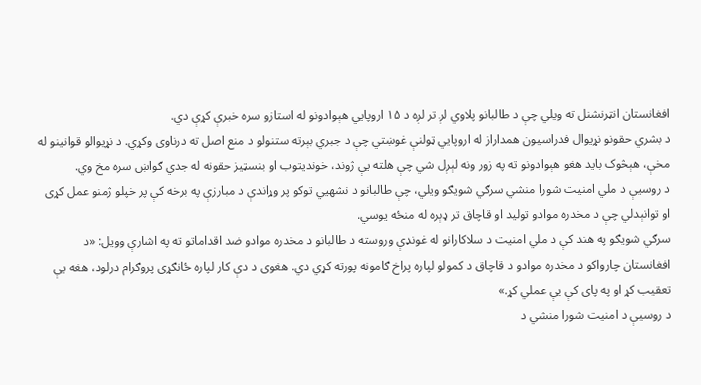افغانستان انټرنشنل ته ویلي چې د طالبانو پلاوي لږ تر لږه د ۱۵ اروپایي هېوادونو له استازو سره خبرې کړې دي.
د بشري حقونو نړیوال فدراسیون همداراز له اروپایي ټولنې غوښتي چې د جبري بېرته ستنولو د منع اصل ته درناوی وکړي. د نړیوالو قوانینو له مخې، هېڅوک باید هغو هېوادونو ته په زور ونه لېږل شي چې هلته یې ژوند، خوندیتوب او بنسټیز حقونه له جدي ګواښ سره مخ وي.
د روسیې د ملي امنیت شورا منشي سرګي شویګو ویلي، چې طالبانو د نشهيي توکو پر وړاندې د مبارزې په برخه کې پر خپلو ژمنو عمل کړی او توانېدلي چې د مخدره موادو تولید او قاچاق تر ډېره له منځه یوسي.
سرګي شویګو په هند کې د ملي امنیت د سلاکارانو له غونډې وروسته د طالبانو د مخدره موادو ضد اقداماتو ته په اشارې وویل: «د افغانستان چارواکو د مخدره موادو د قاچاق د کمولو لپاره پراخ ګامونه پورته کړي دي. هغوی د دې کار لپاره ځانګړی پروګرام درلود، هغه یې تعقیب کړ او په پای کې یې عملي کړ.»
د روسیې د امنیت شورا منشي د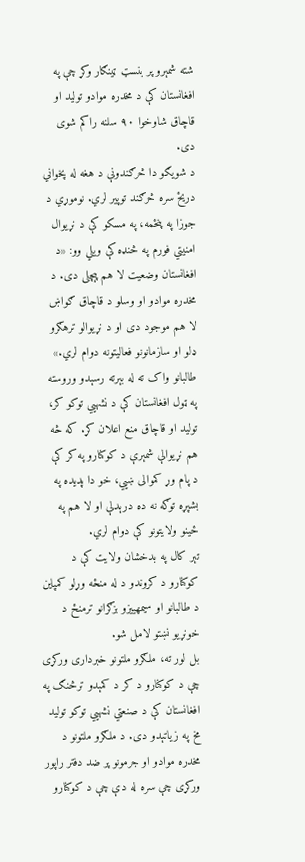شته شمېرو پر بنسټ ټینګار وکړ چې په افغانستان کې د مخدره موادو تولید او قاچاق شاوخوا ۹۰ سلنه راکم شوی دی.
د شویګو دا څرګندونې د هغه له پخواني دریځ سره څرګند توپیر لري. نوموړي د جوزا په پنځمه، په مسکو کې د نړیوال امنیتي فورم په څنډه کې ویلي وو: «د افغانستان وضعیت لا هم پېچلی دی. د مخدره موادو او وسلو د قاچاق ګواښ لا هم موجود دی او د نړیوالو ترهګرو ډلو او سازمانونو فعالیتونه دوام لري.»
طالبانو واک ته له بېرته رسېدو وروسته په ټول افغانستان کې د نشهيي توکو کر، تولید او قاچاق منع اعلان کړ. که څه هم نړیوالې شمېرې د کوکنارو په کر کې د پام وړ کموالی ښيي، خو دا پدیده په بشپړه توګه نه ده درېدلې او لا هم په ځینو ولایتونو کې دوام لري.
تېر کال په بدخشان ولایت کې د کوکنارو د کروندو د له منځه وړلو کمپاین د طالبانو او سیمهییزو بزګرانو ترمنځ د خونړیو نښتو لامل شو.
بل لور ته، ملګرو ملتونو خبرداری ورکړی چې د کوکنارو د کر د کمېدو ترڅنګ په افغانستان کې د صنعتي نشهيي توکو تولید مخ په زیاتېدو دی. د ملګرو ملتونو د مخدره موادو او جرمونو پر ضد دفتر راپور ورکړی چې سره له دې چې د کوکنارو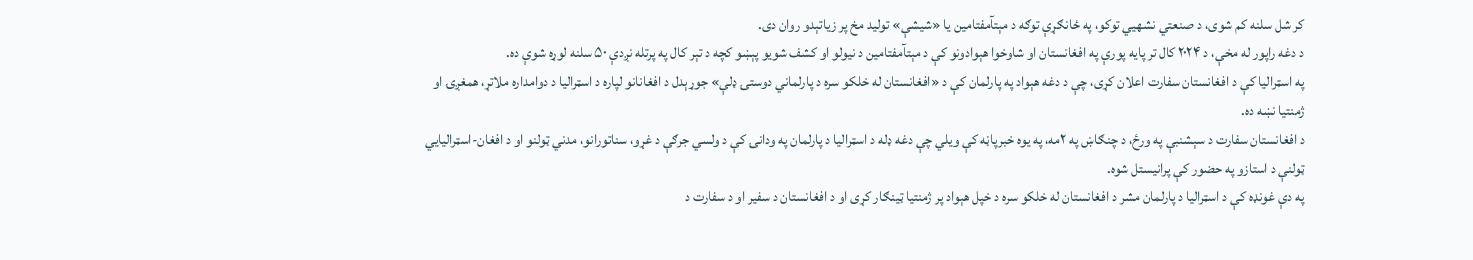کر شل سلنه کم شوی، د صنعتي نشهيي توکو، په ځانګړې توګه د مېتآمفتامین یا «شیشې» تولید مخ پر زیاتېدو روان دی.
د دغه راپور له مخې، د ۲۰۲۴ کال تر پایه پورې په افغانستان او شاوخوا هېوادونو کې د مېتآمفتامین د نیولو او کشف شویو پېښو کچه د تېر کال په پرتله نږدې ۵۰ سلنه لوړه شوې ده.
په اسټرالیا کې د افغانستان سفارت اعلان کړی، چې د دغه هېواد په پارلمان کې د «افغانستان له خلکو سره د پارلماني دوستۍ ډلې» جوړېدل د افغانانو لپاره د اسټرالیا د دوامداره ملاتړ، همغږۍ او ژمنتیا نښه ده.
د افغانستان سفارت د سېشنبې په ورځ، د چنګاښ په ۲مه، په یوه خبرپاڼه کې ویلي چې دغه ډله د اسټرالیا د پارلمان په ودانۍ کې د ولسي جرګې د غړو، سناتورانو، مدني ټولنو او د افغان-اسټرالیایي ټولنې د استازو په حضور کې پرانیستل شوه.
په دې غونډه کې د اسټرالیا د پارلمان مشر د افغانستان له خلکو سره د خپل هېواد پر ژمنتیا ټینګار کړی او د افغانستان د سفیر او د سفارت د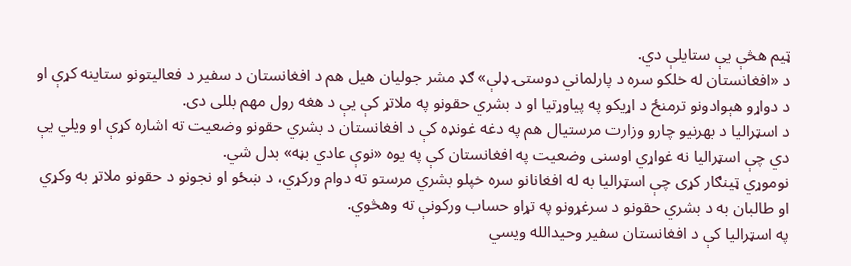ټیم هڅې یې ستایلې دي.
د «افغانستان له خلکو سره د پارلماني دوستۍ ډلې» ګډ مشر جولیان هیل هم د افغانستان د سفیر د فعالیتونو ستاینه کړې او د دواړو هېوادونو ترمنځ د اړیکو په پیاوړتیا او د بشري حقونو په ملاتړ کې یې د هغه رول مهم بللی دی.
د اسټرالیا د بهرنیو چارو وزارت مرستیال هم په دغه غونډه کې د افغانستان د بشري حقونو وضعیت ته اشاره کړې او ویلي یې دي چې اسټرالیا نه غواړي اوسنی وضعیت په افغانستان کې په یوه «نوې عادي بڼه» بدل شي.
نوموړي ټینګار کړی چې اسټرالیا به له افغانانو سره خپلو بشري مرستو ته دوام ورکړي، د ښځو او نجونو د حقونو ملاتړ به وکړي او طالبان به د بشري حقونو د سرغړونو په تړاو حساب ورکونې ته وهڅوي.
په اسټرالیا کې د افغانستان سفیر وحیدالله ویسي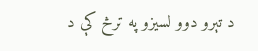د تېرو دوو لسیزو په ترڅ کې د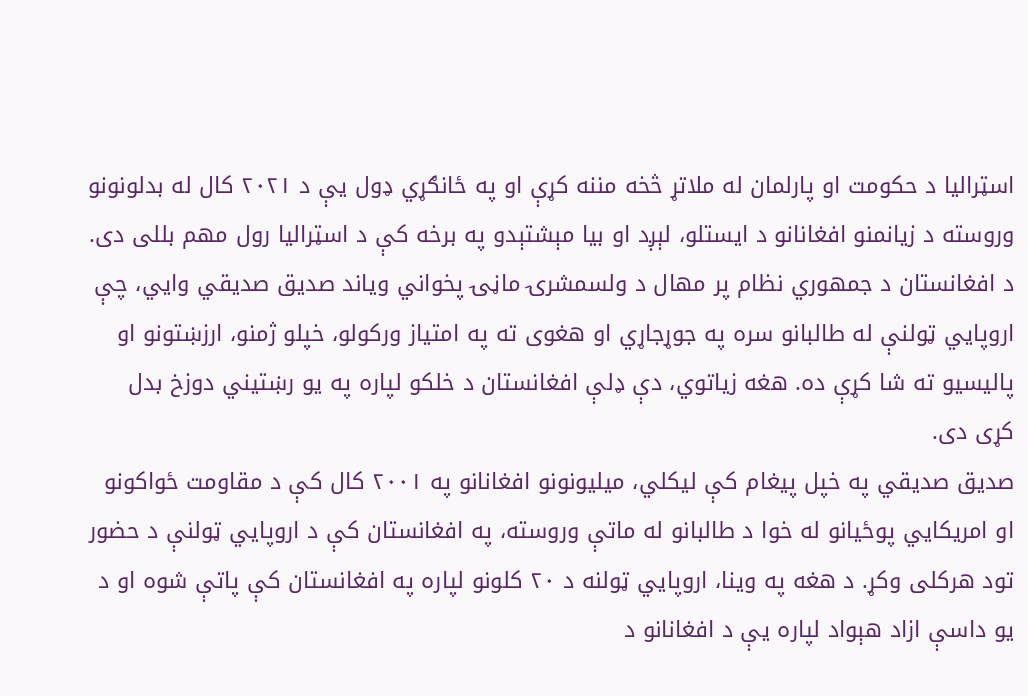اسټرالیا د حکومت او پارلمان له ملاتړ څخه مننه کړې او په ځانګړي ډول یې د ۲۰۲۱ کال له بدلونونو وروسته د زیانمنو افغانانو د ایستلو، لېږد او بیا مېشتېدو په برخه کې د اسټرالیا رول مهم بللی دی.
د افغانستان د جمهوري نظام پر مهال د ولسمشرۍ ماڼۍ پخواني ویاند صدیق صدیقي وایي، چې اروپايي ټولنې له طالبانو سره په جوړجاړي او هغوی ته په امتیاز ورکولو، خپلو ژمنو، ارزښتونو او پالیسیو ته شا کړې ده. هغه زیاتوي، دې ډلې افغانستان د خلکو لپاره په یو رښتیني دوزخ بدل کړی دی.
صدیق صدیقي په خپل پیغام کې لیکلي، میلیونونو افغانانو په ۲۰۰۱ کال کې د مقاومت ځواکونو او امریکایي پوځیانو له خوا د طالبانو له ماتې وروسته، په افغانستان کې د اروپایي ټولنې د حضور تود هرکلی وکړ. د هغه په وینا، اروپایي ټولنه د ۲۰ کلونو لپاره په افغانستان کې پاتې شوه او د یو داسې ازاد هېواد لپاره یې د افغانانو د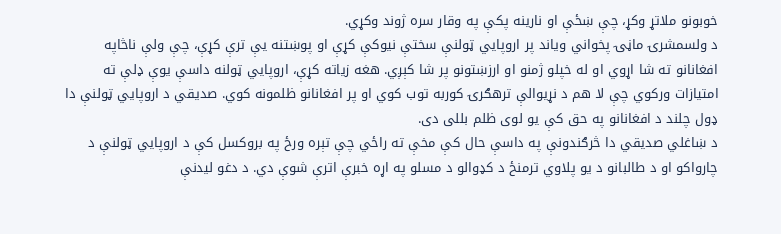خوبونو ملاتړ وکړ، چې ښځې او نارینه پکې په وقار سره ژوند وکړي.
د ولسمشرۍ ماڼۍ پخواني ویاند پر اروپایي ټولنې سختې نیوکې کړې او پوښتنه یې ترې کړې، چې ولې ناڅاپه افغانانو ته شا اړوي او له خپلو ژمنو او ارزښتونو پر شا کېږي. هغه زیاته کړې، اروپایي ټولنه داسې یوې ډلې ته امتیازات ورکوي چې لا هم د نړیوالې ترهګرۍ کوربه توب کوي او پر افغانانو ظلمونه کوي. صدیقي د اروپایي ټولنې دا ډول چلند د افغانانو په حق کې یو لوی ظلم بللی دی.
د ښاغلي صدیقي دا څرګندونې په داسې حال کې مخې ته راځي چې تېره ورځ په بروکسل کې د اروپایي ټولنې د چارواکو او د طالبانو د یو پلاوي ترمنځ د کډوالو د مسلو په اړه خبرې اترې شوې دي. د دغو لیدنې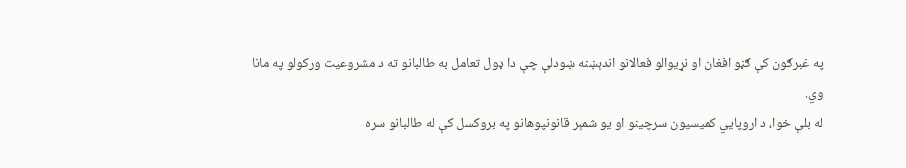په غبرګون کې ګڼو افغان او نړیوالو فعالانو اندېښنه ښودلې چې دا ډول تعامل به طالبانو ته د مشروعیت ورکولو په مانا وي.
له بلې خوا، د اروپایي کمیسیون سرچینو او یو شمېر قانونپوهانو په بروکسل کې له طالبانو سره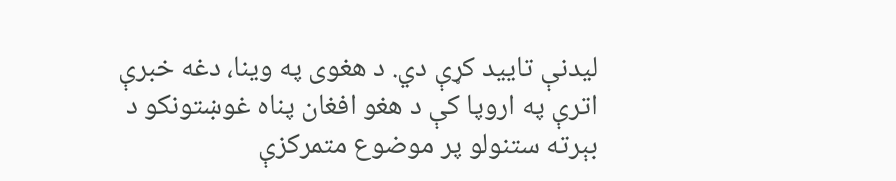لیدنې تایید کړې دي. د هغوی په وینا، دغه خبرې اترې په اروپا کې د هغو افغان پناه غوښتونکو د بېرته ستنولو پر موضوع متمرکزې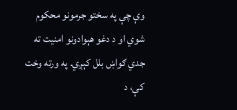وې چې په سختو جرمونو محکوم شوي او د دغو هېوادونو امنیت ته جدي ګواښ بلل کېږي. په ورته وخت کې، د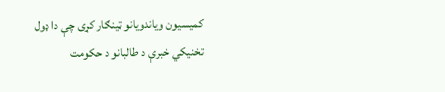کمیسیون ویاندویانو ټینګار کړی چې دا ډول تخنیکي خبرې د طالبانو د حکومت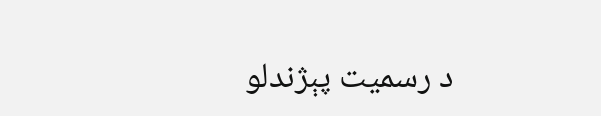د رسمیت پېژندلو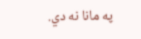په مانا نه دي.